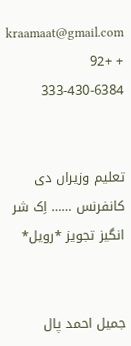kraamaat@gmail.com
+ +92 333-430-6384


تعلیم وزیراں دی کانفرنس …… اِک شر انگیز تجویز ٭رویل٭


جمیل احمد پال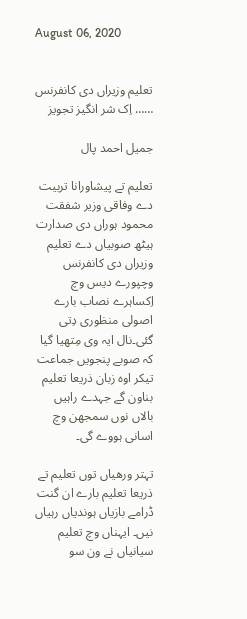August 06, 2020


تعلیم وزیراں دی کانفرنس …… اِک شر انگیز تجویز

جمیل احمد پال

تعلیم تے پیشاورانا تربیت دے وفاقی وزیر شفقت محمود ہوراں دی صدارت ہیٹھ صوبیاں دے تعلیم وزیراں دی کانفرنس وچپورے دیس وچ اِکساہرے نصاب بارے اصولی منظوری دِتی گئی۔نال ایہ وی مِتھیا گیا کہ صوبے پنجویں جماعت تیکر اوہ زبان ذریعا تعلیم بناون گے جہدے راہیں بالاں نوں سمجھن وچ اسانی ہووے گی۔

تہتر ورھیاں توں تعلیم تے ذریعا تعلیم بارے ان گنت ڈرامے بازیاں ہوندیاں رہیاں نیں۔ ایہناں وچ تعلیم سیانیاں نے ون سو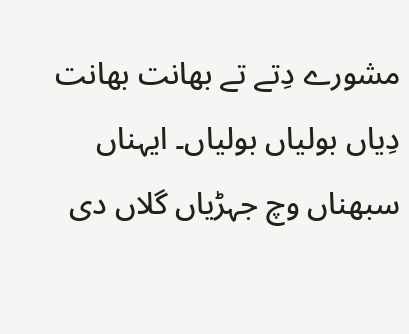مشورے دِتے تے بھانت بھانت دِیاں بولیاں بولیاں۔ ایہناں سبھناں وچ جہڑیاں گلاں دی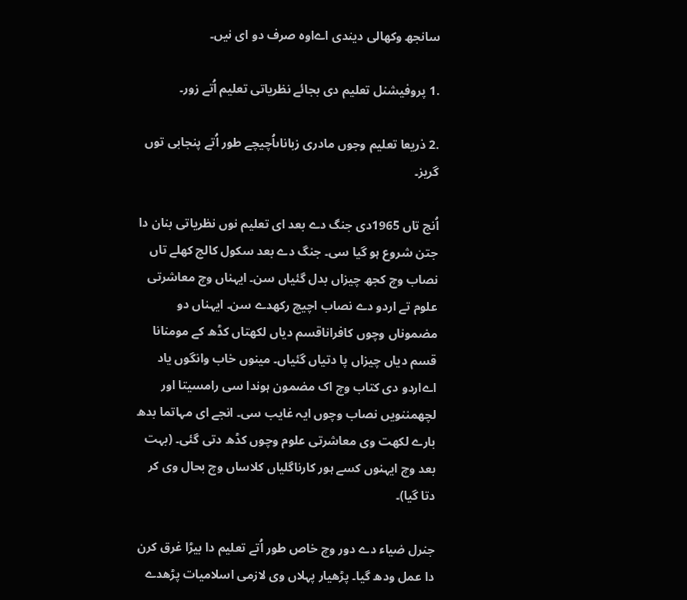سانجھ وکھالی دیندی اےاوہ صرف دو ای نیں۔

.1 پروفیشنل تعلیم دی بجائے نظریاتی تعلیم اُتے زور۔

.2 ذریعا تعلیم وجوں مادری زباناںاُچیچے طور اُتے پنجابی توں گریز۔

اُنج تاں 1965دی جنگ دے بعد ای تعلیم نوں نظریاتی بنان دا جتن شروع ہو گیا سی۔ جنگ دے بعد سکول کالج کھلے تاں نصاب وچ کجھ چیزاں بدل گئیاں سن۔ ایہناں وچ معاشرتی علوم تے اردو دے نصاب اچیچ رکھدے سن۔ ایہناں دو مضموناں وچوں کافراناقسم دیاں لکھتاں کڈھ کے مومنانا قسم دیاں چیزاں پا دتیاں گئیاں۔ مینوں خاب وانگوں یاد اےاردو دی کتاب وچ اک مضمون ہوندا سی رامسیتا اور لچھمننویں نصاب وچوں ایہ غایب سی۔ انجے ای مہاتما بدھ بارے لکھت وی معاشرتی علوم وچوں کڈھ دتی گئی۔ (بہت بعد وچ ایہنوں کسے ہور کارناگلیاں کلاساں وچ بحال وی کر دتا گیا)۔

جنرل ضیاء دے دور وچ خاص طور اُتے تعلیم دا بیڑا غرق کرن دا عمل ودھ گیا۔ پڑھیار پہلاں وی لازمی اسلامیات پڑھدے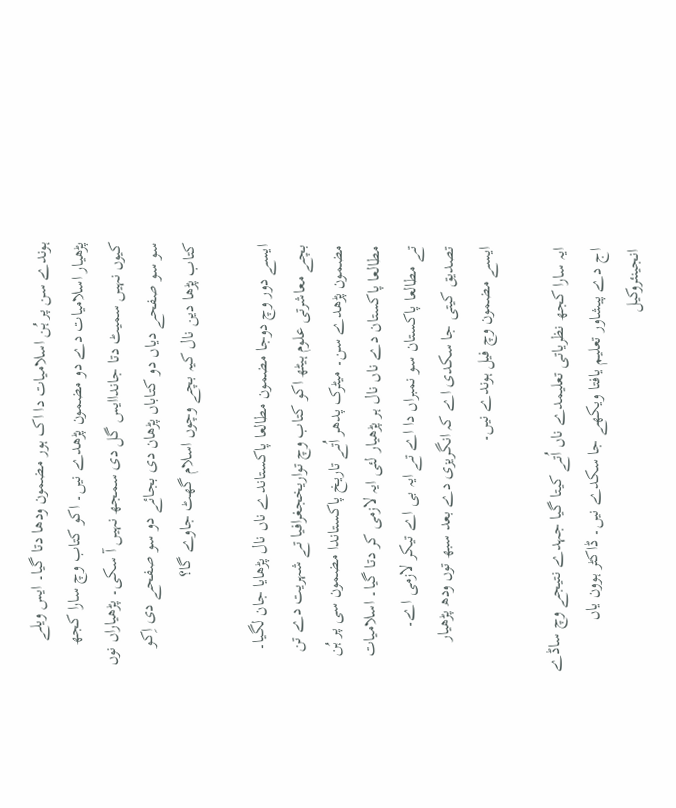ہوندے سن پر ہُن اسلامیات دا اک ہور مضمون ودھا دتا گیا۔ ایس ویلے پڑھیار اسلامیات دے دو مضمون پڑھدے نیں۔ اکو کتاب وچ سارا کجھ کیوں نہیں سمیٹ دتا جانداایس گل دی سمجھ نہیں آ سکی۔ پڑھیاراں نوں سو سو صفحے دیاں دو کتاباں پڑھان دی بجائے دو سو صفحے دی اِکو کتاب پڑھا دین نال کیہ بچے وچوں اسلام گھٹ جاوے گا؟

ایسے دور وچ دوجا مضمون مطالعا پاکستاندے ناں نال پڑھایا جان لگیا۔ بچے معاشرتی علوم ہیٹھ اکو کتاب وچ تواریخجغرافیا تے شہریت دے تن مضمون پڑھدے سن۔ میٹرک پدھر اُتے تاریخ پاکستاندا مضمون سی پر ہُن مطالعا پاکستان دے ناں نال ہر پڑھیار لئی ایہ لازمی کر دتا گیا۔ اسلامیات تے مطالعا پاکستان سو نمبراں دا اے تے ایہ بی اے تیکر لازمی اے۔ تصدیق کیتی جا سکدی اے کہ انگریزی دے بعد سبھ توں ودھ پڑھیار ایسے مضمون وچ فیل ہوندے نیں۔

ایہ سارا کجھ نظریاتی تعلیمدے ناں اُتے کیتا گیا جہدے نتیجے وچ ساڈے اج دے پیشاور تعلیم یافتا ویکھے جا سکدے نیں۔ ڈاکٹر ہوون یاں انجینئروکیل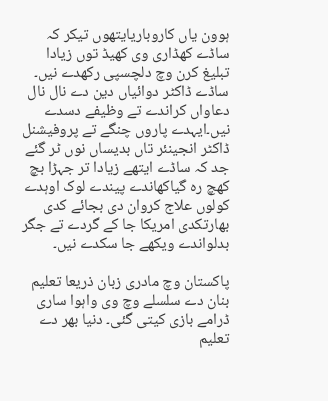ہوون یاں کاروباریایتھوں تیکر کہ ساڈے کھڈاری وی کھیڈ توں زیادا تبلیغ کرن وچ دلچسپی رکھدے نیں۔ ساڈے ڈاکٹر دوائیاں دین دے نال نال دعاواں کراندے تے وظیفے دسدے نیں۔ایہدے پاروں چنگے تے پروفیشنل ڈاکٹر انجینئر تاں بدیساں نوں ٹر گئے جد کہ ساڈے ایتھے زیادا تر جہڑا بچ کھچ رہ گیاکھاندے پیندے لوک اوہدے کولوں علاج کروان دی بجائے کدی بھارتکدی امریکا جا کے گردے تے جگر بدلواندے ویکھے جا سکدے نیں۔

پاکستان وچ مادری زبان ذریعا تعلیم بنان دے سلسلے وچ وی واہوا ساری ڈرامے بازی کیتی گئی۔ دنیا بھر دے تعلیم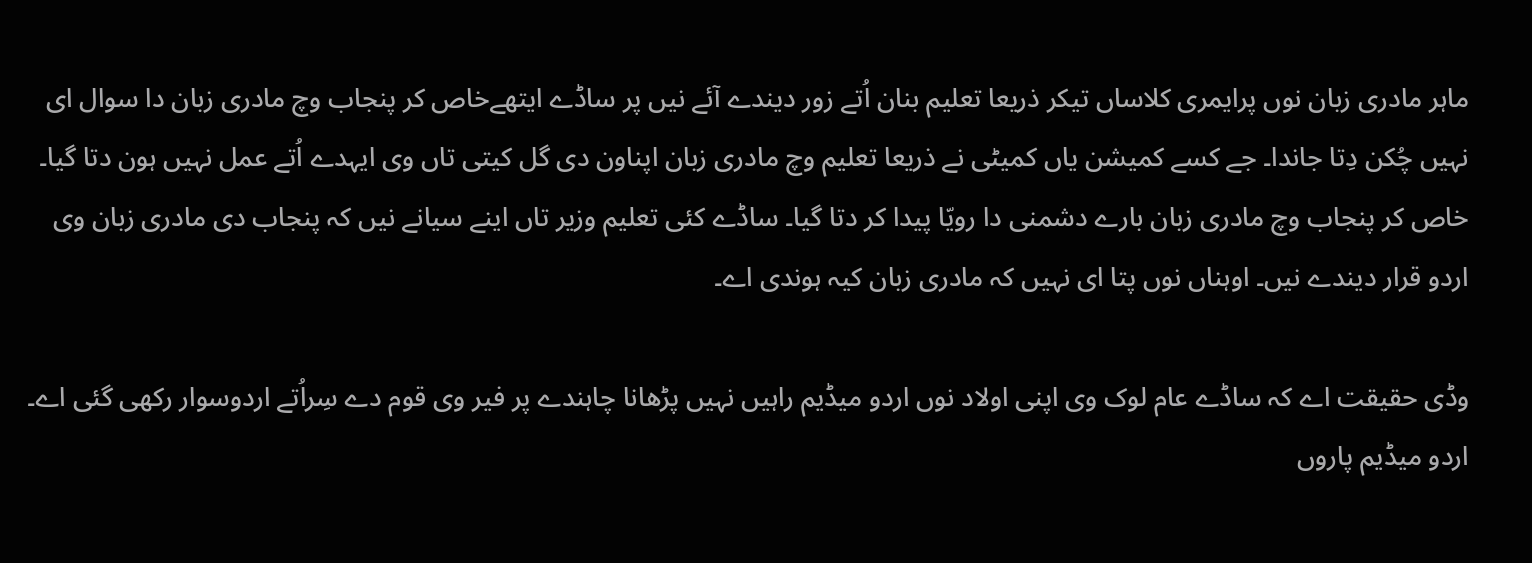ماہر مادری زبان نوں پرایمری کلاساں تیکر ذریعا تعلیم بنان اُتے زور دیندے آئے نیں پر ساڈے ایتھےخاص کر پنجاب وچ مادری زبان دا سوال ای نہیں چُکن دِتا جاندا۔ جے کسے کمیشن یاں کمیٹی نے ذریعا تعلیم وچ مادری زبان اپناون دی گل کیتی تاں وی ایہدے اُتے عمل نہیں ہون دتا گیا۔ خاص کر پنجاب وچ مادری زبان بارے دشمنی دا رویّا پیدا کر دتا گیا۔ ساڈے کئی تعلیم وزیر تاں اینے سیانے نیں کہ پنجاب دی مادری زبان وی اردو قرار دیندے نیں۔ اوہناں نوں پتا ای نہیں کہ مادری زبان کیہ ہوندی اے۔

وڈی حقیقت اے کہ ساڈے عام لوک وی اپنی اولاد نوں اردو میڈیم راہیں نہیں پڑھانا چاہندے پر فیر وی قوم دے سِراُتے اردوسوار رکھی گئی اے۔ اردو میڈیم پاروں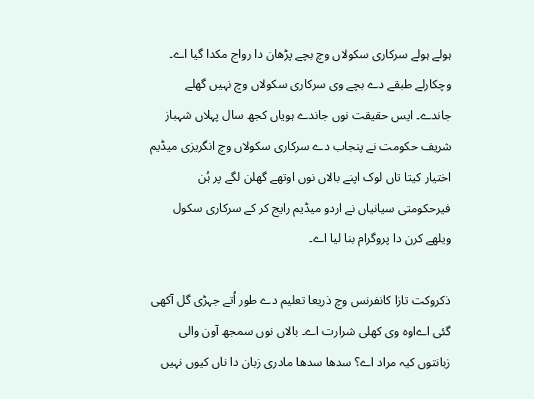ہولے ہولے سرکاری سکولاں وچ بچے پڑھان دا رواج مکدا گیا اے۔ وچکارلے طبقے دے بچے وی سرکاری سکولاں وچ نہیں گھلے جاندے۔ ایس حقیقت نوں جاندے ہویاں کجھ سال پہلاں شہباز شریف حکومت نے پنجاب دے سرکاری سکولاں وچ انگریزی میڈیم اختیار کیتا تاں لوک اپنے بالاں نوں اوتھے گھلن لگے پر ہُن فیرحکومتی سیانیاں نے اردو میڈیم رایج کر کے سرکاری سکول ویلھے کرن دا پروگرام بنا لیا اے۔

ذکروکت تازا کانفرنس وچ ذریعا تعلیم دے طور اُتے جہڑی گل آکھی گئی اےاوہ وی کھلی شرارت اے۔ بالاں نوں سمجھ آون والی زبانتوں کیہ مراد اے؟ سدھا سدھا مادری زبان دا ناں کیوں نہیں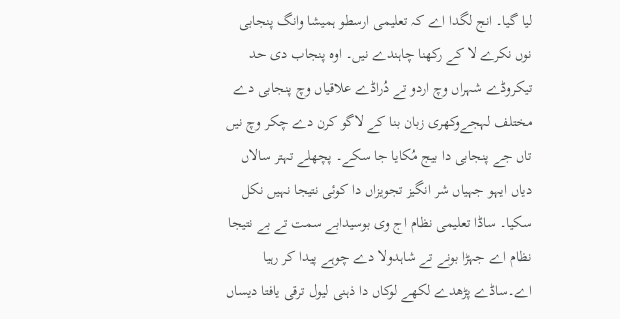لیا گیا۔ انج لگدا اے کہ تعلیمی ارسطو ہمیشا وانگ پنجابی نوں نکرے لا کے رکھنا چاہندے نیں۔ اوہ پنجاب دی حد تیکروڈے شہراں وچ اردو تے دُراڈے علاقیاں وچ پنجابی دے مختلف لہجےوکھری زبان بنا کے لاگو کرن دے چکر وچ نیں تاں جے پنجابی دا بیج مُکایا جا سکے۔ پچھلے تہتر سالاں دیاں ایہو جہیاں شر انگیز تجویزاں دا کوئی نتیجا نہیں نکل سکیا۔ ساڈا تعلیمی نظام اج وی بوسیدابے سمت تے بے نتیجا نظام اے جہڑا بونے تے شاہدولا دے چوہے پیدا کر رہیا اے۔ساڈے پڑھدے لکھے لوکاں دا ذہنی لیول ترقی یافتا دیساں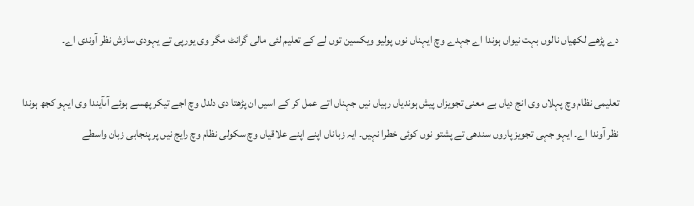دے پڑھے لکھیاں نالوں بہت نیواں ہوندا اے جہدے وچ ایہناں نوں پولیو ویکسین توں لے کے تعلیم لئی مالی گرانٹ مگر وی یورپی تے یہودی سازش نظر آوندی اے۔

تعلیمی نظام وچ پہلاں وی انج دیاں بے معنی تجویزاں پیش ہوندیاں رہیاں نیں جہناں اتے عمل کر کے اسیں ان پڑھتا دی دلدل وچ اجے تیکر پھسے ہوئے آںآیندا وی ایہو کجھ ہوندا نظر آوندا اے۔ ایہو جہی تجویز پاروں سندھی تے پشتو نوں کوئی خطرا نہیں۔ ایہ زباناں اپنے اپنے علاقیاں وچ سکولی نظام وچ رایج نیں پر پنجابی زبان واسطے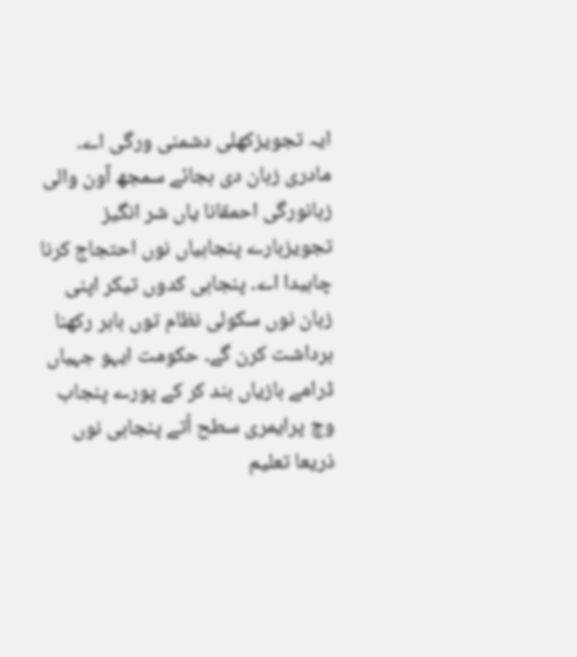ایہ تجویزکھلی دشمنی ورگی اے۔ مادری زبان دی بجائے سمجھ آون والی زبانورگی احمقانا یاں شر انگیز تجویزبارے پنجابیاں نوں احتجاج کرنا چاہیدا اے۔ پنجابی کدوں تیکر اپنی زبان نوں سکولی نظام توں باہر رکھنا برداشت کرن گے۔ حکومت ایہو جہیاں ڈرامے بازیاں بند کر کے پورے پنجاب وچ پرایمری سطح اُتے پنجابی نوں ذریعا تعلیم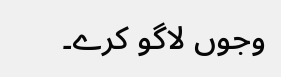وجوں لاگو کرے۔